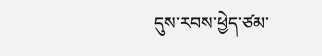དུས་རབས་ཕྱེད་ཙམ་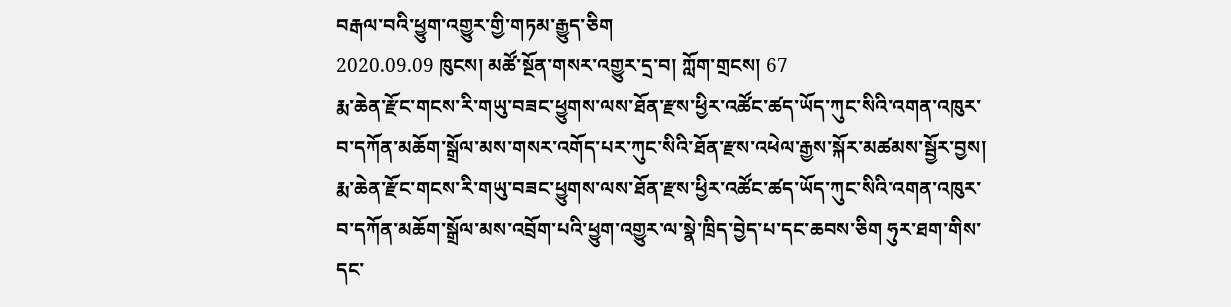བརྒལ་བའི་ཕྱུག་འགྱུར་གྱི་གཏམ་རྒྱུད་ཅིག
2020.09.09 ཁུངས། མཚོ་སྔོན་གསར་འགྱུར་དྲ་བ། ཀློག་གྲངས། 67
རྨ་ཆེན་རྫོང་གངས་རི་གཡུ་བཟང་ཕྱུགས་ལས་ཐོན་རྫས་ཕྱིར་འཚོང་ཚད་ཡོད་ཀུང་སིའི་འགན་འཁུར་བ་དཀོན་མཆོག་སྒྲོལ་མས་གསར་འགོད་པར་ཀུང་སིའི་ཐོན་རྫས་འཕེལ་རྒྱས་སྐོར་མཚམས་སྦྱོར་བྱས།
རྨ་ཆེན་རྫོང་གངས་རི་གཡུ་བཟང་ཕྱུགས་ལས་ཐོན་རྫས་ཕྱིར་འཚོང་ཚད་ཡོད་ཀུང་སིའི་འགན་འཁུར་བ་དཀོན་མཆོག་སྒྲོལ་མས་འབྲོག་པའི་ཕྱུག་འགྱུར་ལ་སྣེ་ཁྲིད་བྱེད་པ་དང་ཆབས་ཅིག ཧུར་ཐག་གིས་དང་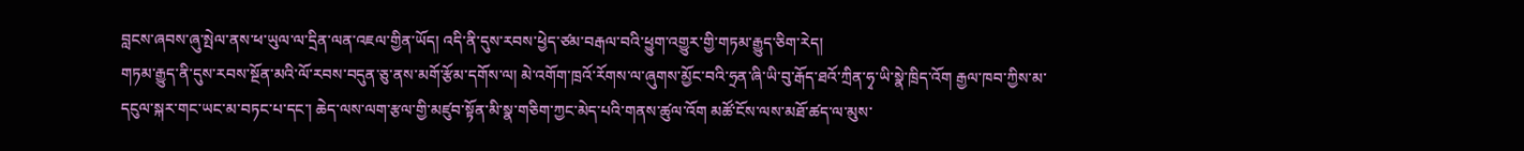བླངས་ཞབས་ཞུ་སྤེལ་ནས་ཕ་ཡུལ་ལ་དྲིན་ལན་འཇལ་གྱིན་ཡོད། འདི་ནི་དུས་རབས་ཕྱེད་ཙམ་བརྒལ་བའི་ཕྱུག་འགྱུར་གྱི་གཏམ་རྒྱུད་ཅིག་རེད།
གཏམ་རྒྱུད་ནི་དུས་རབས་སྔོན་མའི་ལོ་རབས་བདུན་ཅུ་ནས་མགོ་རྩོམ་དགོས་ལ། མེ་འགོག་ཁྲའོ་རོགས་ལ་ཞུགས་མྱོང་བའི་ཧྲན་ཞི་ཡི་བུ་རྒོད་ཐའོ་ཀྲིན་ཧྭ་ཡི་སྣེ་ཁྲིད་འོག རྒྱལ་ཁབ་ཀྱིས་མ་དངུལ་སྐར་གང་ཡང་མ་བཏང་པ་དང་། ཆེད་ལས་ལག་རྩལ་གྱི་མཛུབ་སྟོན་མི་སྣ་གཅིག་ཀྱང་མེད་པའི་གནས་ཚུལ་འོག མཚོ་ངོས་ལས་མཐོ་ཚད་ལ་མུས་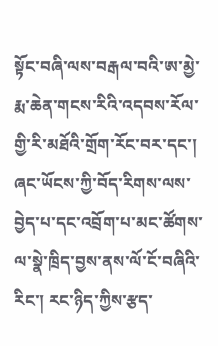སྟོང་བཞི་ལས་བརྒལ་བའི་ཨ་མྱེ་རྨ་ཆེན་གངས་རིའི་འདབས་རོལ་གྱི་རི་མཐོའི་གྲོག་རོང་བར་དང་། ཞང་ཡོངས་ཀྱི་བོད་རིགས་ལས་བྱེད་པ་དང་འབྲོག་པ་མང་ཚོགས་ལ་སྣེ་ཁྲིད་བྱས་ནས་ལོ་ངོ་བཞིའི་རིང་། རང་ཉིད་ཀྱིས་རྩད་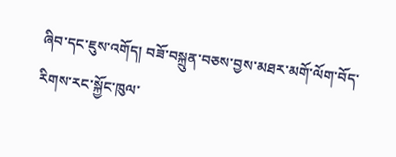ཞིབ་དང་ཇུས་འགོད། བཟོ་བསྐྲུན་བཅས་བྱས་མཐར་མགོ་ལོག་བོད་རིགས་རང་སྐྱོང་ཁུལ་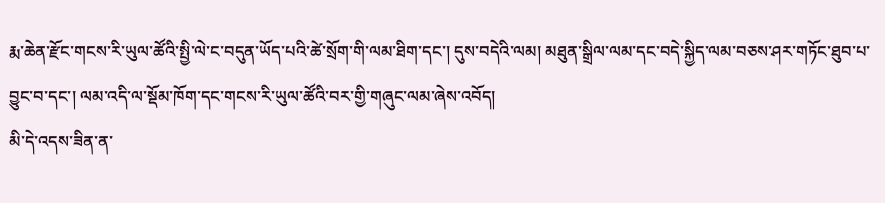རྨ་ཆེན་རྫོང་གངས་རི་ཡུལ་ཚོའི་སྤྱི་ལེ་ང་བདུན་ཡོད་པའི་ཚེ་སྲོག་གི་ལམ་ཐིག་དང་། དུས་བདེའི་ལམ། མཐུན་སྒྲིལ་ལམ་དང་བདེ་སྐྱིད་ལམ་བཅས་ཤར་གཏོང་ཐུབ་པ་བྱུང་བ་དང་། ལམ་འདི་ལ་སྡོམ་ཁོག་དང་གངས་རི་ཡུལ་ཚོའི་བར་གྱི་གཞུང་ལམ་ཞེས་འབོད།
མི་དེ་འདས་ཟིན་ན་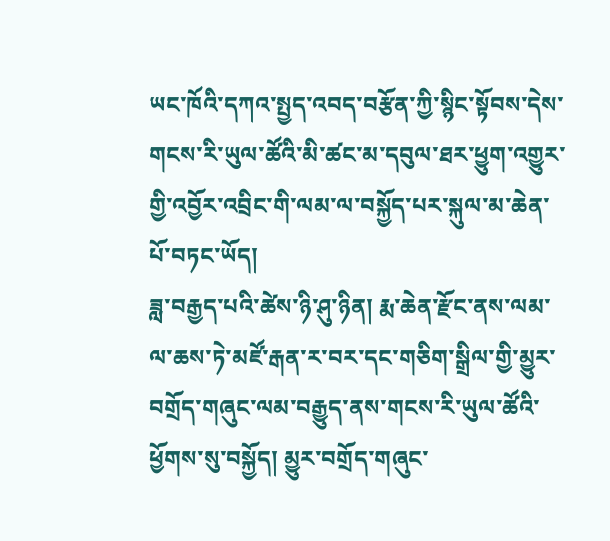ཡང་ཁོའི་དཀའ་སྤྱད་འབད་བརྩོན་ཀྱི་སྙིང་སྟོབས་དེས་གངས་རི་ཡུལ་ཚོའི་མི་ཚང་མ་དབུལ་ཐར་ཕྱུག་འགྱུར་གྱི་འབྱོར་འབྲིང་གི་ལམ་ལ་བསྐྱོད་པར་སྐུལ་མ་ཆེན་པོ་བཏང་ཡོད།
ཟླ་བརྒྱད་པའི་ཚེས་ཉི་ཤུ་ཉིན། རྨ་ཆེན་རྫོང་ནས་ལམ་ལ་ཆས་ཏེ་མཛོ་རྒན་ར་བར་དང་གཅིག་སྒྲིལ་གྱི་མྱུར་བགྲོད་གཞུང་ལམ་བརྒྱུད་ནས་གངས་རི་ཡུལ་ཚོའི་ཕྱོགས་སུ་བསྐྱོད། མྱུར་བགྲོད་གཞུང་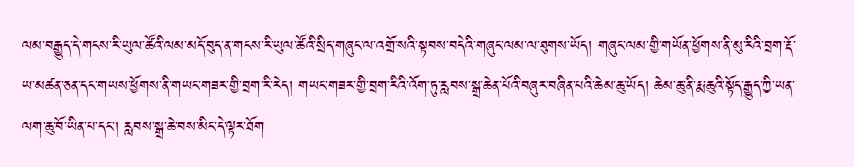ལམ་བརྒྱུད་དེ་གངས་རི་ཡུལ་ཚོའི་ལམ་མདོ་བུད་ན་གངས་རི་ཡུལ་ཚོའི་སྲིད་གཞུང་ལ་འགྲོ་སའི་སྟབས་བདེའི་གཞུང་ལམ་ལ་ཐུགས་ཡོད། གཞུང་ལམ་གྱི་གཡོན་ཕྱོགས་ནི་མུ་རིའི་བྲག་རྡོ་ཡ་མཚན་ཅན་དང་གཡས་ཕྱོགས་ནི་གཡང་གཟར་གྱི་བྲག་རི་རེད། གཡང་གཟར་གྱི་བྲག་རིའི་འོག་ཏུ་རླབས་སྒྲ་ཆེན་པོའི་བཞུར་བཞིན་པའི་ཆེམ་ཆུ་ཡོད། ཆེམ་ཆུ་ནི་རྨ་ཆུའི་སྟོད་རྒྱུད་ཀྱི་ཡན་ལག་ཆུ་བོ་ཡིན་པ་དང་། རླབས་སྒྲ་ཆེ་བས་མིང་དེ་ལྟར་ཐོག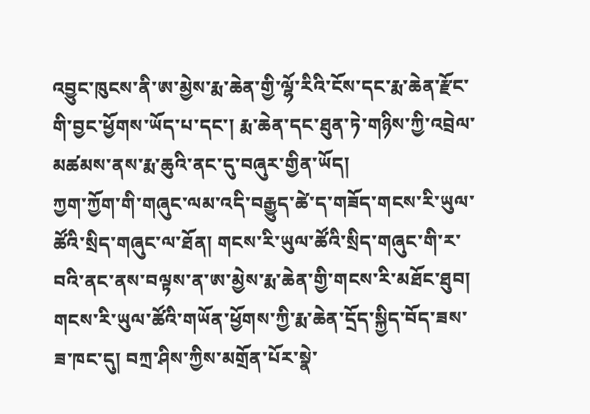འབྱུང་ཁུངས་ནི་ཨ་མྱེས་རྨ་ཆེན་གྱི་ལྷོ་རིའི་ངོས་དང་རྨ་ཆེན་རྫོང་གི་བྱང་ཕྱོགས་ཡོད་པ་དང་། རྨ་ཆེན་དང་ཐུན་ཏེ་གཉིས་ཀྱི་འབྲེལ་མཚམས་ནས་རྨ་ཆུའི་ནང་དུ་བཞུར་གྱིན་ཡོད།
ཀྱག་ཀྱོག་གི་གཞུང་ལམ་འདི་བརྒྱུད་ཚེ་ད་གཟོད་གངས་རི་ཡུལ་ཚོའི་སྲིད་གཞུང་ལ་ཐོན། གངས་རི་ཡུལ་ཚོའི་སྲིད་གཞུང་གི་ར་བའི་ནང་ནས་བལྟས་ན་ཨ་མྱེས་རྨ་ཆེན་གྱི་གངས་རི་མཐོང་ཐུབ།
གངས་རི་ཡུལ་ཚོའི་གཡོན་ཕྱོགས་ཀྱི་རྨ་ཆེན་དྲོད་སྐྱིད་བོད་ཟས་ཟ་ཁང་དུ། བཀྲ་ཤིས་ཀྱིས་མགྲོན་པོར་སྣེ་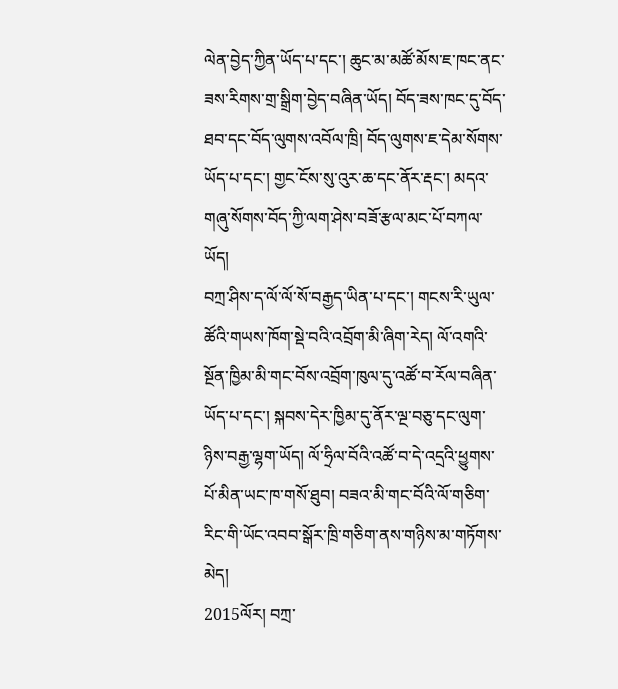ལེན་བྱེད་ཀྱིན་ཡོད་པ་དང་། ཆུང་མ་མཚོ་མོས་ཇ་ཁང་ནང་ཟས་རིགས་གྲ་སྒྲིག་བྱེད་བཞིན་ཡོད། བོད་ཟས་ཁང་དུ་བོད་ཐབ་དང་བོད་ལུགས་འབོལ་ཁྲི། བོད་ལུགས་ཇ་དེམ་སོགས་ཡོད་པ་དང་། གྱང་ངོས་སུ་འུར་ཆ་དང་ནོར་རྡང་། མདའ་གཞུ་སོགས་བོད་ཀྱི་ལག་ཤེས་བཟོ་རྩལ་མང་པོ་བཀལ་ཡོད།
བཀྲ་ཤིས་ད་ལོ་ལོ་སོ་བརྒྱད་ཡིན་པ་དང་། གངས་རི་ཡུལ་ཚོའི་གཡས་ཁོག་སྡེ་བའི་འབྲོག་མི་ཞིག་རེད། ལོ་འགའི་སྔོན་ཁྱིམ་མི་གང་བོས་འབྲོག་ཁུལ་དུ་འཚོ་བ་རོལ་བཞིན་ཡོད་པ་དང་། སྐབས་དེར་ཁྱིམ་དུ་ནོར་ལྔ་བཅུ་དང་ལུག་ཉིས་བརྒྱ་ལྷག་ཡོད། ལོ་ཧྲིལ་བོའི་འཚོ་བ་དེ་འདྲའི་ཕྱུགས་པོ་མིན་ཡང་ཁ་གསོ་ཐུབ། བཟའ་མི་གང་བོའི་ལོ་གཅིག་རིང་གི་ཡོང་འབབ་སྒོར་ཁྲི་གཅིག་ནས་གཉིས་མ་གཏོགས་མེད།
2015ལོར། བཀྲ་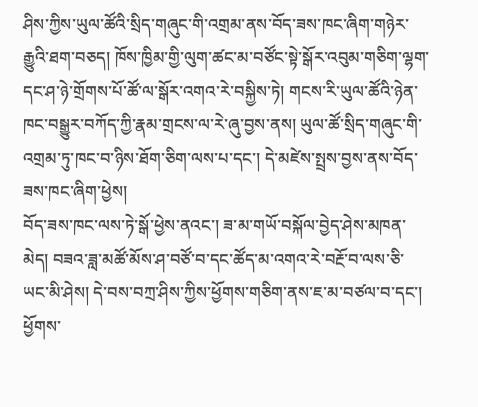ཤིས་ཀྱིས་ཡུལ་ཚོའི་སྲིད་གཞུང་གི་འགྲམ་ནས་བོད་ཟས་ཁང་ཞིག་གཉེར་རྒྱུའི་ཐག་བཅད། ཁོས་ཁྱིམ་གྱི་ལུག་ཚང་མ་བཙོང་སྟེ་སྒོར་འབུམ་གཅིག་ལྷག་དང་ཤ་ཉེ་གྲོགས་པོ་ཚོ་ལ་སྒོར་འགའ་རེ་བསྐྱིས་ཏེ། གངས་རི་ཡུལ་ཚོའི་ཉེན་ཁང་བསྒྱུར་བཀོད་ཀྱི་རྣམ་གྲངས་ལ་རེ་ཞུ་བྱས་ནས། ཡུལ་ཚོ་སྲིད་གཞུང་གི་འགྲམ་ཏུ་ཁང་བ་ཉིས་ཐོག་ཅིག་ལས་པ་དང་། དེ་མཛེས་སྤྲས་བྱས་ནས་བོད་ཟས་ཁང་ཞིག་ཕྱེས།
བོད་ཟས་ཁང་ལས་ཏེ་སྒོ་ཕྱེས་ནའང་། ཟ་མ་གཡོ་བསྐོལ་བྱེད་ཤེས་མཁན་མེད། བཟའ་ཟླ་མཚོ་མོས་ཤ་བཙོ་བ་དང་ཚོད་མ་འགའ་རེ་བརྔོ་བ་ལས་ཅི་ཡང་མི་ཤེས། དེ་བས་བཀྲ་ཤིས་ཀྱིས་ཕྱོགས་གཅིག་ནས་ཇ་མ་བཙལ་བ་དང་། ཕྱོགས་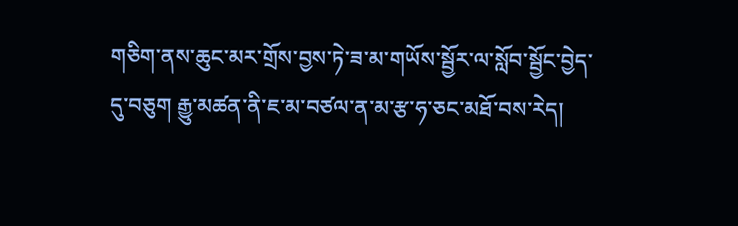གཅིག་ནས་ཆུང་མར་གྲོས་བྱས་ཏེ་ཟ་མ་གཡོས་སྦྱོར་ལ་སློབ་སྦྱོང་བྱེད་དུ་བཅུག རྒྱུ་མཚན་ནི་ཇ་མ་བཙལ་ན་མ་རྩ་ཧ་ཅང་མཐོ་བས་རེད།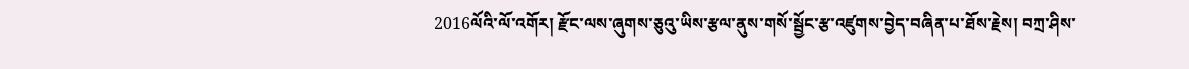2016ལོའི་ལོ་འགོར། རྫོང་ལས་ཞུགས་ཅུའུ་ཡིས་རྩལ་ནུས་གསོ་སྦྱོང་རྩ་འཛུགས་བྱེད་བཞིན་པ་ཐོས་རྗེས། བཀྲ་ཤིས་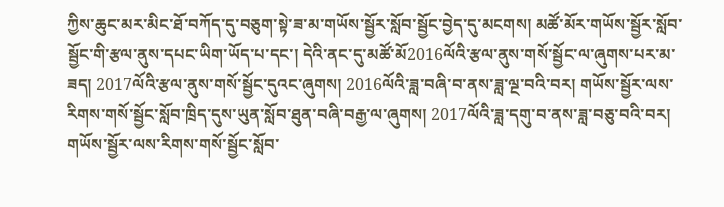ཀྱིས་ཆུང་མར་མིང་ཐོ་བཀོད་དུ་བཅུག་སྟེ་ཟ་མ་གཡོས་སྦྱོར་སློབ་སྦྱོང་བྱེད་དུ་མངགས། མཚོ་མོར་གཡོས་སྦྱོར་སློབ་སྦྱོང་གི་རྩལ་ནུས་དཔང་ཡིག་ཡོད་པ་དང་། དེའི་ནང་དུ་མཚོ་མོ2016ལོའི་རྩལ་ནུས་གསོ་སྦྱོང་ལ་ཞུགས་པར་མ་ཟད། 2017ལོའི་རྩལ་ནུས་གསོ་སྦྱོང་དུའང་ཞུགས། 2016ལོའི་ཟླ་བཞི་བ་ནས་ཟླ་ལྔ་བའི་བར། གཡོས་སྦྱོར་ལས་རིགས་གསོ་སྦྱོང་སློབ་ཁྲིད་དུས་ཡུན་སློབ་ཐུན་བཞི་བརྒྱ་ལ་ཞུགས། 2017ལོའི་ཟླ་དགུ་བ་ནས་ཟླ་བཅུ་བའི་བར། གཡོས་སྦྱོར་ལས་རིགས་གསོ་སྦྱོང་སློབ་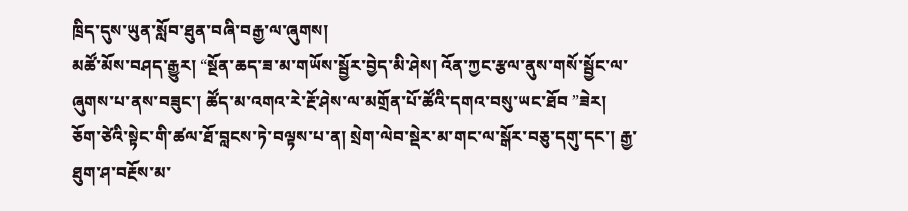ཁྲིད་དུས་ཡུན་སློབ་ཐུན་བཞི་བརྒྱ་ལ་ཞུགས།
མཚོ་མོས་བཤད་རྒྱུར། “སྔོན་ཆད་ཟ་མ་གཡོས་སྦྱོར་བྱེད་མི་ཤེས། འོན་ཀྱང་རྩལ་ནུས་གསོ་སྦྱོང་ལ་ཞུགས་པ་ནས་བཟུང་། ཚོད་མ་འགའ་རེ་རྔོ་ཤེས་ལ་མགྲོན་པོ་ཚོའི་དགའ་བསུ་ཡང་ཐོབ ”ཟེར།
ཅོག་ཙེའི་སྟེང་གི་ཚལ་ཐོ་བླངས་ཏེ་བལྟས་པ་ན། སྲེག་ལེབ་སྡེར་མ་གང་ལ་སྒོར་བཅུ་དགུ་དང་། རྒྱ་ཐུག་ཤ་བརྔོས་མ་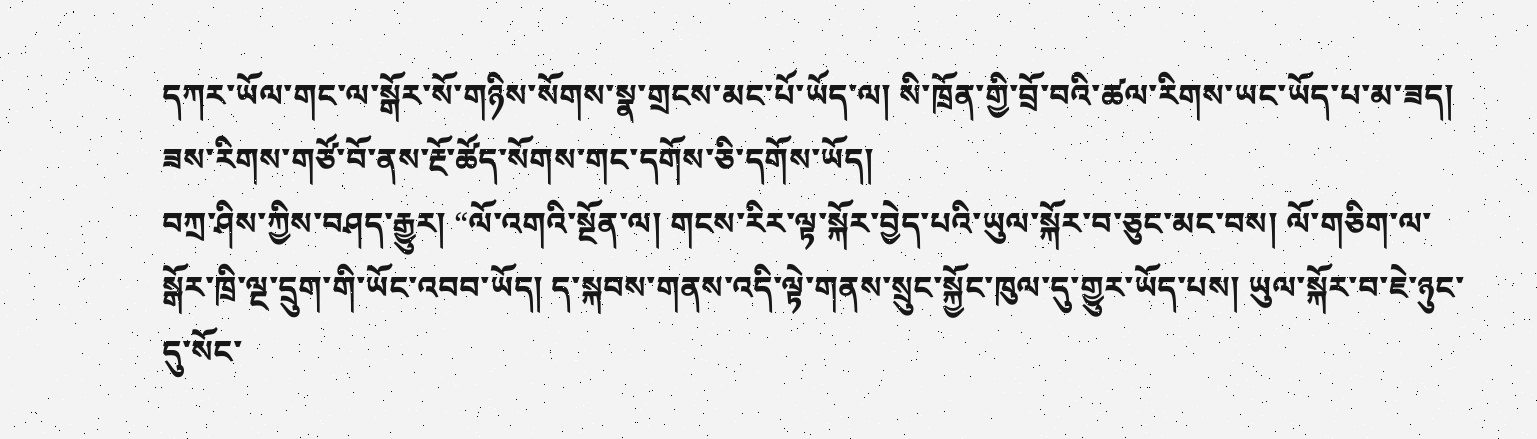དཀར་ཡོལ་གང་ལ་སྒོར་སོ་གཉིས་སོགས་སྣ་གྲངས་མང་པོ་ཡོད་ལ། སི་ཁྲོན་གྱི་བྲོ་བའི་ཚལ་རིགས་ཡང་ཡོད་པ་མ་ཟད། ཟས་རིགས་གཙོ་བོ་ནས་རྔོ་ཚོད་སོགས་གང་དགོས་ཅི་དགོས་ཡོད།
བཀྲ་ཤིས་ཀྱིས་བཤད་རྒྱུར། “ལོ་འགའི་སྔོན་ལ། གངས་རིར་ལྟ་སྐོར་བྱེད་པའི་ཡུལ་སྐོར་བ་ཅུང་མང་བས། ལོ་གཅིག་ལ་སྒོར་ཁྲི་ལྔ་དྲུག་གི་ཡོང་འབབ་ཡོད། ད་སྐབས་གནས་འདི་ལྟེ་གནས་སྲུང་སྐྱོང་ཁུལ་དུ་གྱུར་ཡོད་པས། ཡུལ་སྐོར་བ་ཇེ་ཉུང་དུ་སོང་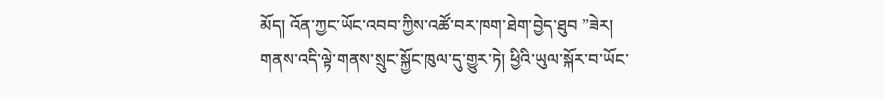མོད། འོན་ཀྱང་ཡོང་འབབ་ཀྱིས་འཚོ་བར་ཁག་ཐེག་བྱེད་ཐུབ ”ཟེར།
གནས་འདི་ལྟེ་གནས་སྲུང་སྐྱོང་ཁུལ་དུ་གྱུར་ཏེ། ཕྱིའི་ཡུལ་སྐོར་བ་ཡོང་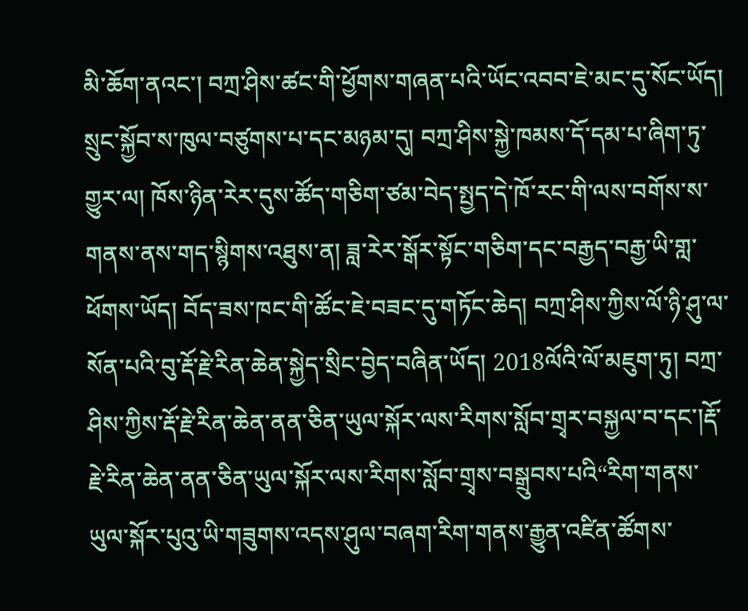མི་ཆོག་ནའང་། བཀྲ་ཤིས་ཚང་གི་ཕྱོགས་གཞན་པའི་ཡོང་འབབ་ཇེ་མང་དུ་སོང་ཡོད། སྲུང་སྐྱོབ་ས་ཁུལ་བཙུགས་པ་དང་མཉམ་དུ། བཀྲ་ཤིས་སྐྱེ་ཁམས་དོ་དམ་པ་ཞིག་ཏུ་གྱུར་ལ། ཁོས་ཉིན་རེར་དུས་ཚོད་གཅིག་ཙམ་བེད་སྤྱད་དེ་ཁོ་རང་གི་ལས་བགོས་ས་གནས་ནས་གད་སྙིགས་འཐུས་ན། ཟླ་རེར་སྒོར་སྟོང་གཅིག་དང་བརྒྱད་བརྒྱ་ཡི་གླ་ཕོགས་ཡོད། བོད་ཟས་ཁང་གི་ཚོང་ཇེ་བཟང་དུ་གཏོང་ཆེད། བཀྲ་ཤིས་ཀྱིས་ལོ་ཉི་ཤུ་ལ་སོན་པའི་བུ་རྡོ་རྗེ་རིན་ཆེན་སྐྱེད་སྲིང་བྱེད་བཞིན་ཡོད། 2018ལོའི་ལོ་མཇུག་ཏུ། བཀྲ་ཤིས་ཀྱིས་རྡོ་རྗེ་རིན་ཆེན་ནན་ཅིན་ཡུལ་སྐོར་ལས་རིགས་སློབ་གྲྭར་བསྐྱལ་བ་དང་།རྡོ་རྗེ་རིན་ཆེན་ནན་ཅིན་ཡུལ་སྐོར་ལས་རིགས་སློབ་གྲྭས་བསྒྲུབས་པའི“རིག་གནས་ཡུལ་སྐོར་པུའུ་ཡི་གཟུགས་འདས་ཤུལ་བཞག་རིག་གནས་རྒྱུན་འཛིན་ཚོགས་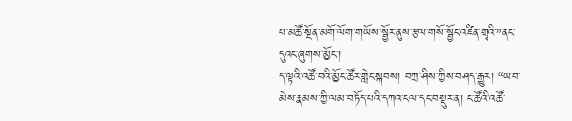པ་མཚོ་སྔོན་མགོ་ལོག་གཡོས་སྦྱོར་ནུས་རྩལ་གསོ་སྦྱོང་འཛིན་གྲྭའི་”ནང་དུའང་ཞུགས་མྱོང་།
ད་ལྟའི་འཚོ་བའི་མྱོང་ཚོར་གླེང་སྐབས། བཀྲ་ཤིས་ཀྱིས་བཤད་རྒྱུར། “ཡབ་མེས་རྣམས་ཀྱི་ལམ་བཏོད་པའི་དཀའ་ངལ་དང་བསྡུར་ན། ང་ཚོའི་འཚོ་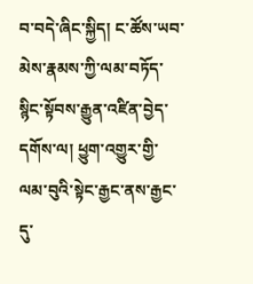བ་བདེ་ཞིང་སྐྱིད། ང་ཚོས་ཡབ་མེས་རྣམས་ཀྱི་ལམ་བཏོད་སྙིང་སྟོབས་རྒྱུན་འཛིན་བྱེད་དགོས་ལ། ཕྱུག་འགྱུར་གྱི་ལམ་བུའི་སྟེང་རྒྱང་ནས་རྒྱང་དུ་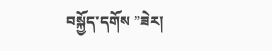བསྐྱོད་དགོས ”ཟེར།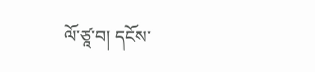ལོ་ཙཱ་བ། དངོས་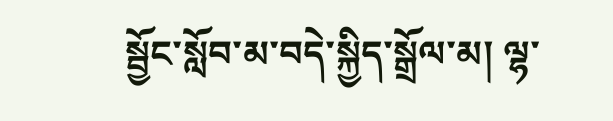སྦྱོང་སློབ་མ་བདེ་སྐྱིད་སྒྲོལ་མ། ལྷ་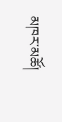མཁར་མཚོ།